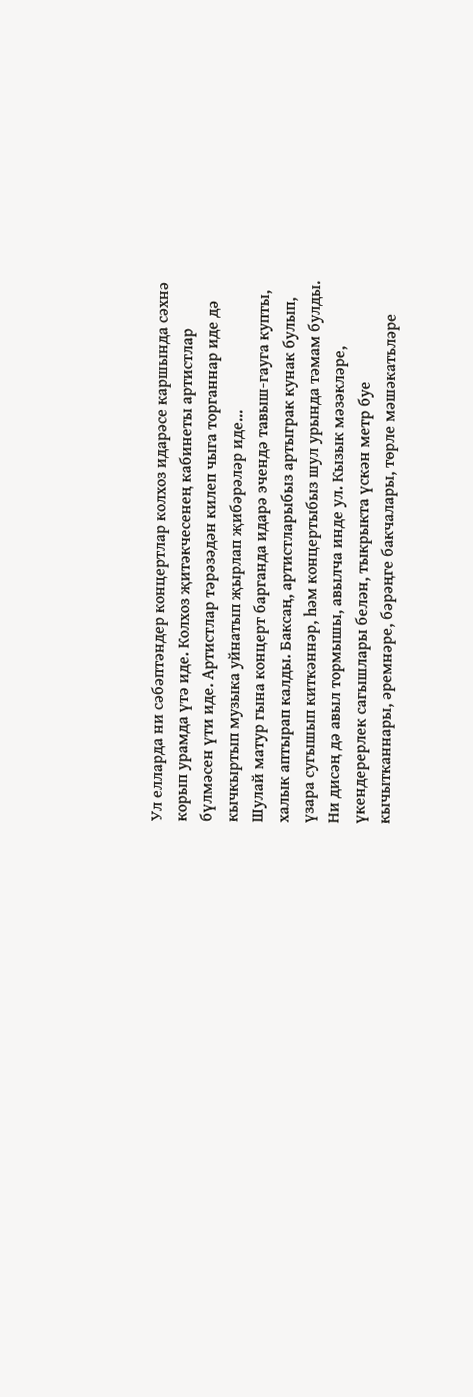Ул елларда ни сәбәптәндер концертлар колхоз идарәсе каршында сәхнә корып урамда үтә иде. Колхоз җитәкчесенең кабинеты артистлар бүлмәсен үти иде. Артистлар тәрәзәдән килеп чыга торганнар иде дә кычкыртып музыка уйнатып җырлап җибәрәләр иде...
Шулай матур гына концерт барганда идарә эчендә тавыш-гауга купты, халык аптырап калды. Баксаң, артистларыбыз артыграк кунак булып, үзара сугышып киткәннәр, һәм концертыбыз шул урында тәмам булды.
Ни дисәң дә авыл тормышы, авылча инде ул. Кызык мәзәкләре, үкендерерлек сагышлары белән, тыкрыкта үскән метр буе кычытканнары, әремнәре, бәрәңге бакчалары, төрле мәшәкатьләре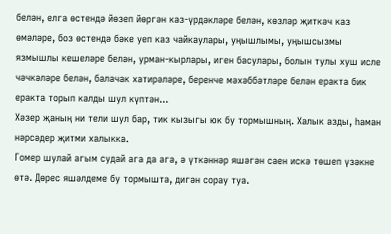белән, елга өстендә йөзеп йөргән каз-үрдәкләре белән, көзләр җиткәч каз өмәләре, боз өстендә бәке уеп каз чайкаулары, уңышлымы, уңышсызмы язмышлы кешеләре белән, урман-кырлары, иген басулары, болын тулы хуш исле чәчкәләре белән, балачак хатирәләре, беренче мәхәббәтләре белән еракта бик еракта торып калды шул күптән...
Хәзер җаның ни тели шул бар, тик кызыгы юк бу тормышның. Халык азды, һаман нәрсәдер җитми халыкка.
Гомер шулай агым судай ага да ага, ә үткәннәр яшәгән саен искә төшеп үзәкне өтә. Дөрес яшәлдеме бу тормышта, дигән сорау туа.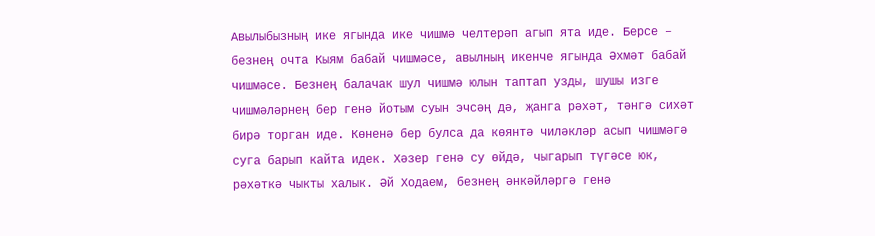Авылыбызның ике ягында ике чишмә челтерәп агып ята иде. Берсе – безнең очта Кыям бабай чишмәсе, авылның икенче ягында Әхмәт бабай чишмәсе. Безнең балачак шул чишмә юлын таптап узды, шушы изге чишмәләрнең бер генә йотым суын эчсәң дә, җанга рәхәт, тәнгә сихәт бирә торган иде. Көненә бер булса да көянтә чиләкләр асып чишмәгә суга барып кайта идек. Хәзер генә су өйдә, чыгарып түгәсе юк, рәхәткә чыкты халык. Әй Ходаем, безнең әнкәйләргә генә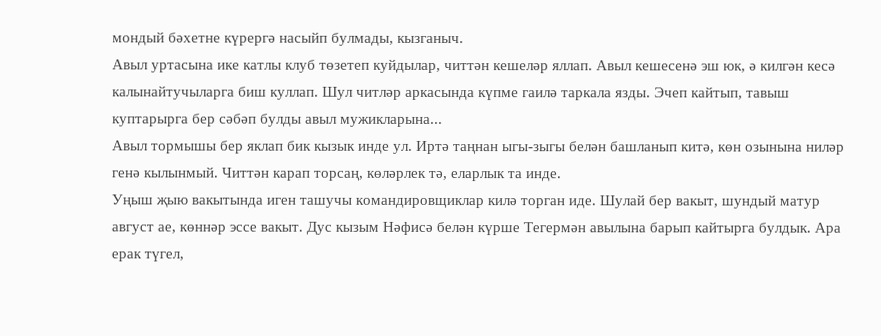мондый бәхетне күрергә насыйп булмады, кызганыч.
Авыл уртасына ике катлы клуб төзетеп куйдылар, читтән кешеләр яллап. Авыл кешесенә эш юк, ә килгән кесә калынайтучыларга биш куллап. Шул читләр аркасында күпме гаилә таркала язды. Эчеп кайтып, тавыш куптарырга бер сәбәп булды авыл мужикларына...
Авыл тормышы бер яклап бик кызык инде ул. Иртә таңнан ыгы-зыгы белән башланып китә, көн озынына ниләр генә кылынмый. Читтән карап торсаң, көләрлек тә, еларлык та инде.
Уңыш җыю вакытында иген ташучы командировщиклар килә торган иде. Шулай бер вакыт, шундый матур август ае, көннәр эссе вакыт. Дус кызым Нәфисә белән күрше Тегермән авылына барып кайтырга булдык. Ара ерак түгел,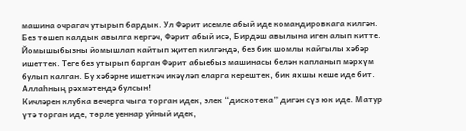машина очрагач утырып бардык. Ул Фәрит исемле абый иде командировкага килгән. Без төшеп калдык авылга кергәч, Фәрит абый исә, Бирдәш авылына иген алып китте. Йомышыбызны йомышлап кайтып җитеп килгәндә, без бик шомлы кайгылы хәбәр ишеттек. Теге без утырып барган Фәрит абыебыз машинасы белән капланып мәрхүм булып калган. Бу хәбәрне ишеткәч икәүләп еларга керештек, бик яхшы кеше иде бит. Аллаһның рәхмәтендә булсын!
Кичләрен клубка вечерга чыга торган идек, элек “дискотека” дигән сүз юк иде. Матур үтә торган иде, төрле уеннар уйный идек,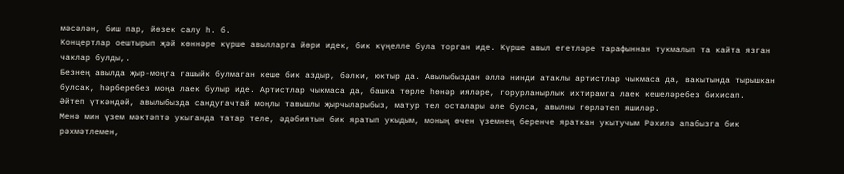мәсәлән, биш пар, йөзек салу һ. б.
Концертлар оештырып җәй көннәре күрше авылларга йөри идек, бик күңелле була торган иде. Күрше авыл егетләре тарафыннан тукмалып та кайта язган чаклар булды,.
Безнең авылда җыр-моңга гашыйк булмаган кеше бик аздыр, бәлки, юктыр да. Авылыбыздан әллә нинди атаклы артистлар чыкмаса да, вакытында тырышкан булсак, һәрберебез моңа лаек булыр иде. Артистлар чыкмаса да, башка төрле һөнәр ияләре, горурланырлык ихтирамга лаек кешеләребез бихисап.
Әйтеп үткәндәй, авылыбызда сандугачтай моңлы тавышлы җырчыларыбыз, матур тел осталары әле булса, авылны гөрләтеп яшиләр.
Менә мин үзем мәктәптә укыганда татар теле, әдәбиятын бик яратып укыдым, моның өчен үземнең беренче яраткан укытучым Рәхилә апабызга бик рәхмәтлемен,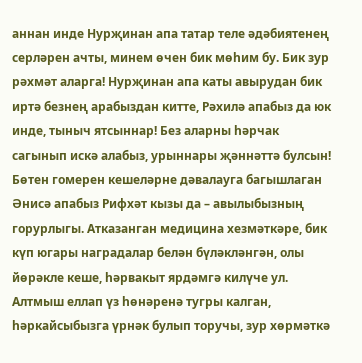аннан инде Нурҗинан апа татар теле әдәбиятенең серләрен ачты, минем өчен бик мөһим бу. Бик зур рәхмәт аларга! Нурҗинан апа каты авырудан бик иртә безнең арабыздан китте, Рәхилә апабыз да юк инде, тыныч ятсыннар! Без аларны һәрчак сагынып искә алабыз, урыннары җәннәттә булсын!
Бөтен гомерен кешеләрне дәвалауга багышлаган Әнисә апабыз Рифхәт кызы да – авылыбызның горурлыгы. Атказанган медицина хезмәткәре, бик күп югары наградалар белән бүләкләнгән, олы йөрәкле кеше, һәрвакыт ярдәмгә килүче ул. Алтмыш еллап үз һөнәренә тугры калган, һәркайсыбызга үрнәк булып торучы, зур хөрмәткә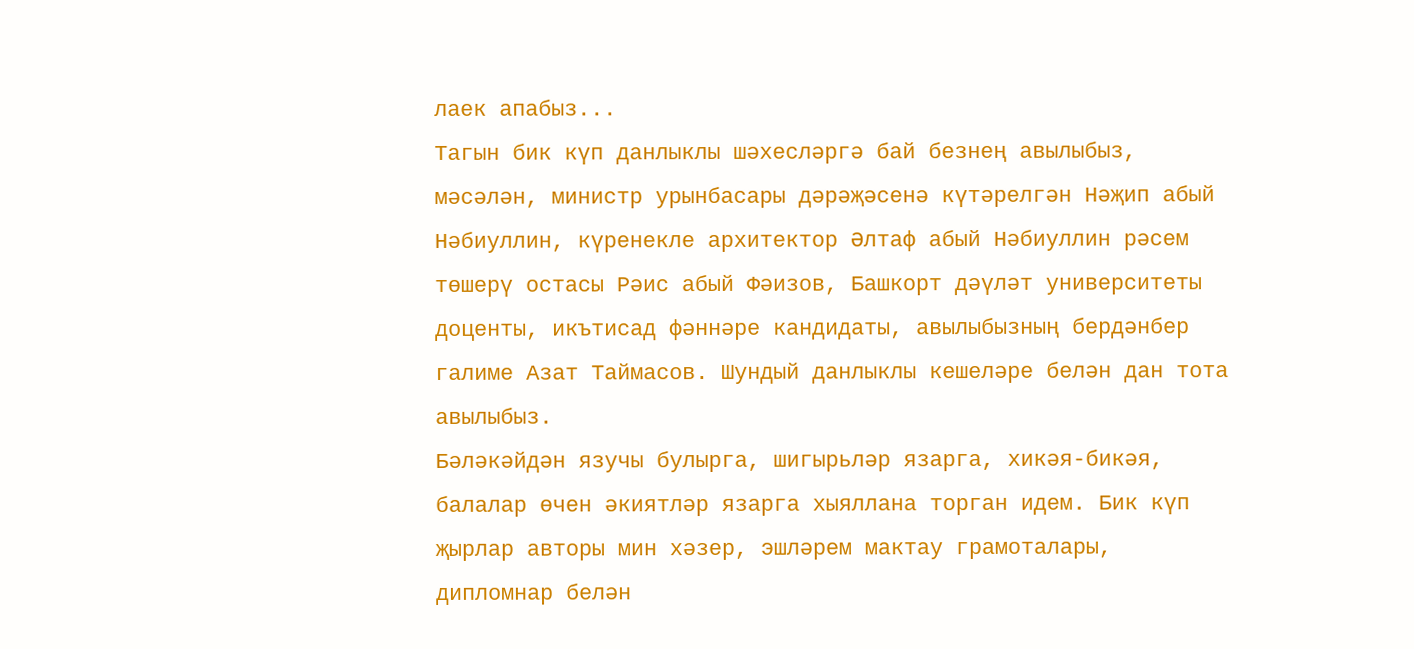лаек апабыз...
Тагын бик күп данлыклы шәхесләргә бай безнең авылыбыз, мәсәлән, министр урынбасары дәрәҗәсенә күтәрелгән Нәҗип абый Нәбиуллин, күренекле архитектор Әлтаф абый Нәбиуллин рәсем төшерү остасы Рәис абый Фәизов, Башкорт дәүләт университеты доценты, икътисад фәннәре кандидаты, авылыбызның бердәнбер галиме Азат Таймасов. Шундый данлыклы кешеләре белән дан тота авылыбыз.
Бәләкәйдән язучы булырга, шигырьләр язарга, хикәя-бикәя, балалар өчен әкиятләр язарга хыяллана торган идем. Бик күп җырлар авторы мин хәзер, эшләрем мактау грамоталары, дипломнар белән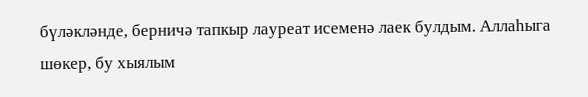бүләкләнде, берничә тапкыр лауреат исеменә лаек булдым. Аллаһыга шөкер, бу хыялым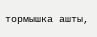тормышка ашты,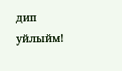дип уйлыйм!